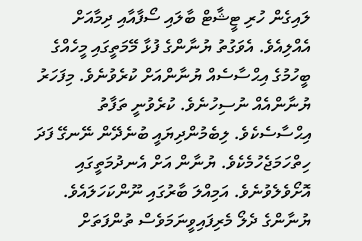ލައިގެން ހުރި ޓީޝާޓް ބާލައި ސޯފާއާއި ދިމާއަށް އެއްލިއެވެ. އެވަގުތު ޔުނާންގެ ފުޅާ މޭމަތީގައި މީހެއްގެ ބީހުމުގެ އިޙްސާސެއް ޔުނާންއަށް ކުރެވުނެވެ. މިފަހަރު ޔުނާންއެއް ނުސިހުނެވެ. ކުރެވުނީ ތަފާތު އިޙްސާސެކެވެ. ލިބެމުންދިޔައީ ބުނެދޭން ނޭނގޭ ފަދަ ހިތްހަމަޖެހުމެކެވެ. ޔުނާން އަށް އެނދުމަތީގައި އޮށޯވެލެވުނެވެ. އަމިއްލަ ބާރުގައި ނޫންކަހަލައެވެ. ޔުނާންގެ ދެލޯ މެރިފައިވީނަމަވެސް ތުންފަތަށް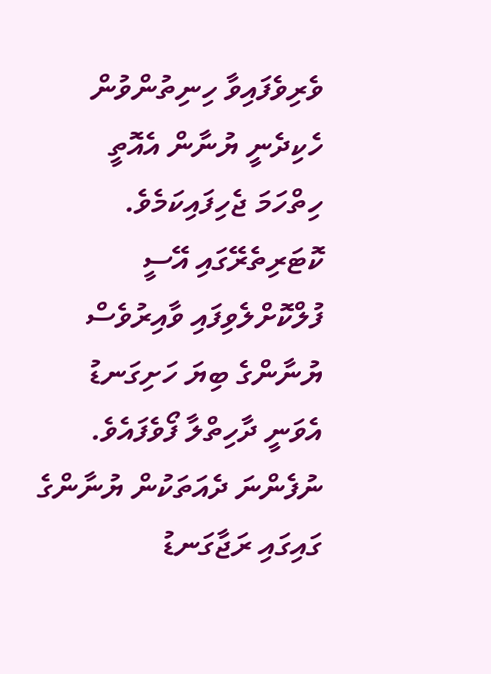ވެރިވެފައިވާ ހިނިތުންވުން ހެކިދެނީ ޔުނާން އެއޮތީ ހިތްހަމަ ޖެހިފައިކަމެވެ.
ކޮޓަރިތެރޭގައި އޭސީ ފުލްކޮށްލެވިފައި ވާއިރުވެސް ޔުނާންގެ ބިޔަ ހަށިގަނޑު އެވަނީ ދާހިތްލާ ފޯވެފައެވެ. ނުފެންނަ ދެއަތަކުން ޔުނާންގެ ގައިގައި ރަޖާގަނޑު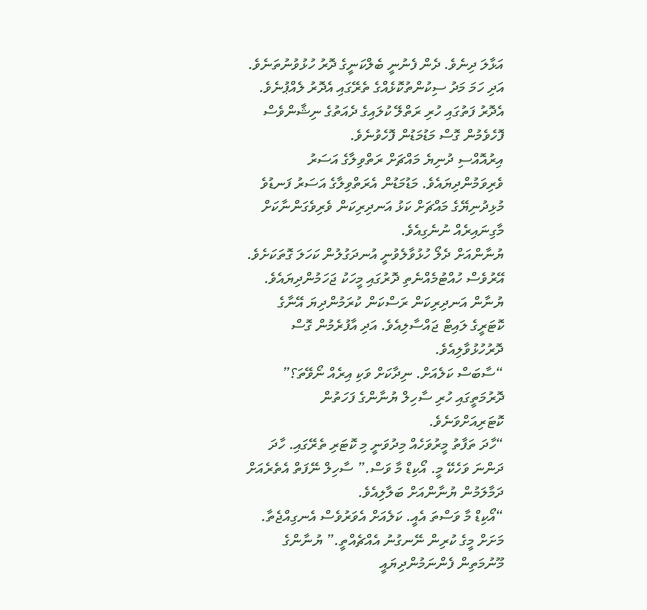އަޅާލަ ދިނެވެ. ދެން ފެނުނީ ބެލްކަނީގެ ދޮރު ހުޅުވުނުތަނެވެ. އަދި ހަމަ މަދު ސިކުންތުކޮޅެއްގެ ތެރޭގައި އެދޮރު ލެއްޕުނެވެ. އެދޮރު ފަތުގައި ހުރި ރަތްލޭ ކުލައިގެ ދެއަތުގެ ނިޝާންވެސް ފޮހެވެމުން ގޮސް މަޑުމަޑުން ފޮހެވުނެވެ.
އިރުއޮއްސި ދުނިޔެ މައްޗަށް ރަތްވިލާގެ އަސަރު ވެރިވަމުންދިޔައެވެ. މަޑުމަޑުން އެރަތްވިލާގެ އަސަރު ފަނޑުވެ މުޅިދުނިޔޭގެ މައްޗަށް ކަޅު އަނދިރިކަން ވެރިވެގަންނާކަށް މާގިނައިރެއް ނުނެގިއެވެ.
ޔުނާންއަށް ދެލޯ ހުޅުވާލެވުނީ އުނދަގުލުން ކަހަލަ ގޮތަކަށެވެ. އޭރުވެސް ހުއްޓުމެއްނެތި ދޮރުގައި މީހަކު ޖަހަމުންދިޔައެވެ. ޔުނާން އަނދިރިކަން ރަސްކަން ކުރަމުންދިޔަ އޭނާގެ ކޮޓަރީގެ ލައިޓް ޖައްސާލިއެވެ. އަދި އާފުރެމުން ގޮސް ދޮރުހުޅުވާލިއެވެ.
“ސާބަސް ކަލެއަށް. ނިދާކަށް ވަކި އިރެއް ނޯވޭތަ؟” ދޮރުމަތީގައި ހުރި ސާހިލް ޔުނާންގެ ފަހަތުން ކޮޓަރިއަށްވަނެވެ.
“ހާދަ ތަފާތު މީރުވަހެއް މިދުވަނީ މި ކޮޓަރި ތެރޭގައި. ހާދަ ދަންނަ ވަހެކޭ މީ. އޯކިޑް މާ ވަސް.” ސާހިލް ނޭފަތް އެތެރެއަށް ދަމާލަމުން ޔުނާންއަށް ބަލާލިއެވެ.
“އޯކިޑް މާ ވަސްތަ އެއީ. ކަލެއަށް އެވަރުވެސް އެނގިއްޖެތާ. މަށަށް މީގެ ކުރިން ނޭނގުނު އެއްޗެއްތީ.” ޔުނާންގެ މޫނުމަތިން ފެންނަމުންދިޔައީ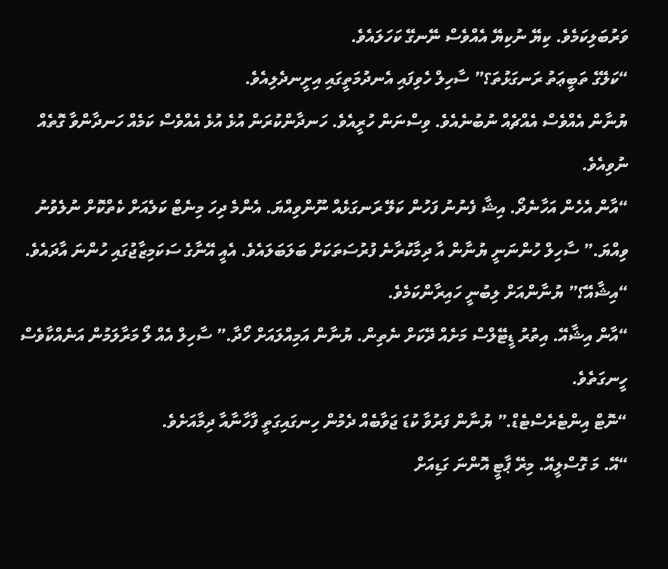ވަރުބަލިކަމެވެ. ކިޔޭ ނުކިޔޭ އެއްވެސް ނޭނގޭ ކަހަލައެވެ.
“ކަލޭގެ ތަބީޢަތު ރަނގަޅުތަ؟” ސާހިލް ހެވިފައި އެނދުމަތީގައި އިށީނދެލިއެވެ.
ޔުނާން އެއްވެސް އެއްޗެއް ނުބުނެއެވެ. ވިސްނަން ހުރީއެވެ. ހަނދާންކުރަން އުޅެ އުޅެ އެއްވެސް ކަމެއް ހަނދާންވާ ގޮތެއް ނުވިއެވެ.
“އާން އެހެން އަހާނެދޯ. އިޝާ ފެނުނު ފަހުން ކަލޭ ރަނގަޅެއް ނޫންވިއްޔަ. އެންމެ ދިހަ މިނެޓް ކަލެއަށް ކެތްކޮށް ނުލެވުނު ވިއްޔަ.” ސާހިލް ހުންނަނީ ޔުނާން އާ ދިމާކުރާނެ ފުރުސަތަކަށް ބަލަބަލައެވެ. އެއީ އޭނާގެ ސަކަމިޒާޖުގައި ހުންނަ އާދައެވެ.
“އިޝާއޭ؟” ޔުނާންއަށް ލިބުނީ ހައިރާންކަމެވެ.
“އާން އިޝާއޭ. އިތުރު ޑީޓޭލްސް މަށެއް ދޭކަށް ނެތިން. ޔުނާން އަމިއްލައަށް ހޯދާ.” ސާހިލް އެއް ލޯ މަރާލަމުން އަނެއްކާވެސް ހީނގަތެވެ.
“ނޮޓް އިންޓެރެސްޓެޑް.” ޔުނާން ފަރުވާ ކުޑަ ޖަވާބެއް ދެމުން ހިނގައިގަތީ ފާހާނާއާ ދިމާއަށެވެ.
“އޭ. މަ ގޮސްލީއޭ. މިރޭ ޕާޓީ އޮންނަ ގަޑިއަށް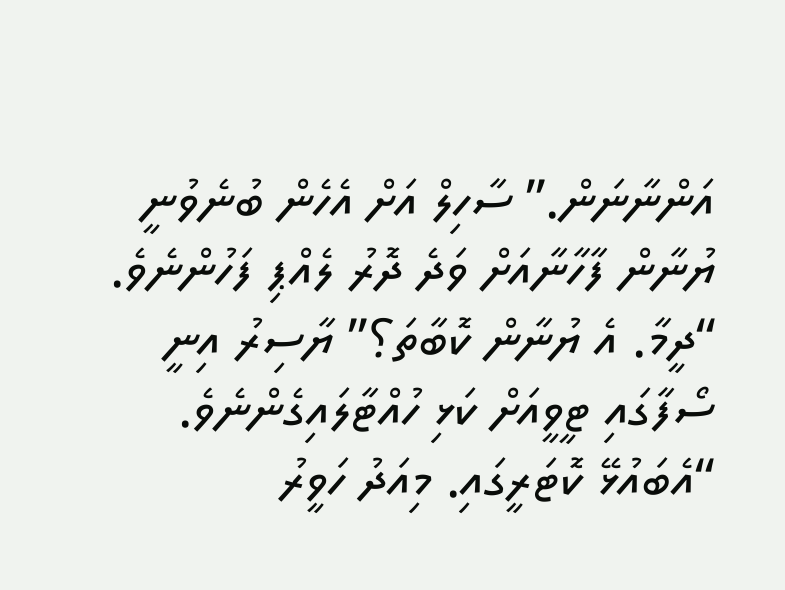އަންނާނަން.” ސާހިލް އަށް އެހެން ބުނެވުނީ ޔުނާން ފާހާނާއަށް ވަދެ ދޮރު ލެއްޕި ފަހުންނެވެ.
“ދީމާ. އެ ޔުނާން ކޮބާތަ؟” ޔާސިރު އިނީ ސޯފާގައި ޓީވީއަށް ކަޅި ހުއްޓާލައިގެންނެވެ.
“އެބައުޅޭ ކޮޓަރީގައި. މިއަދު ހަވީރު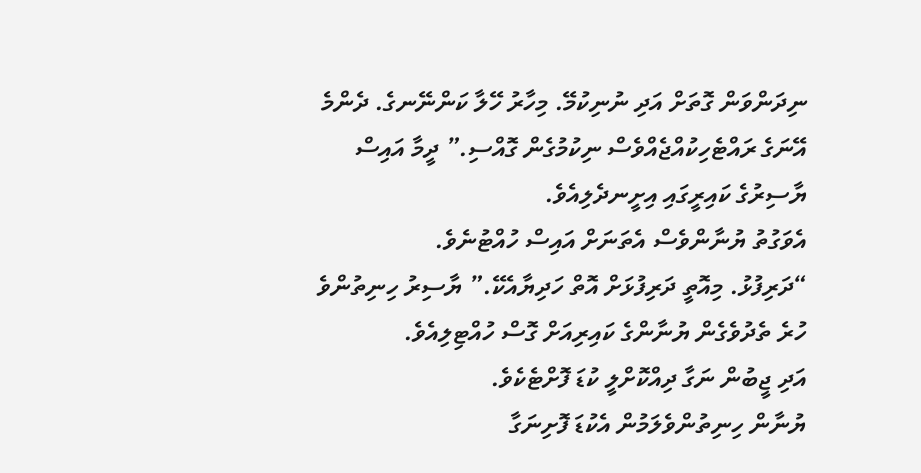ނިދަންވަން ގޮތަށް އަދި ނުނިކުމޭ. މިހާރު ހޭލާ ކަންނޭނގެ. ދެންމެ އޭނަގެ ރައްޓެހިކުއްޖެއްވެސް ނިކުމުގެން ގޮއްސި.” ދީމާ އައިސް ޔާސިރުގެ ކައިރީގައި އިށީނދެލިއެވެ.
އެވަގުތު ޔުނާންވެސް އެތަނަށް އައިސް ހުއްޓުނެވެ.
“ދަރިފުޅު. މިއޮތީ ދަރިފުޅަށް އޮތް ހަދިޔާއެކޭ.” ޔާސިރު ހިނިތުންވެ ހުރެ ތެދުވެގެން ޔުނާންގެ ކައިރިއަށް ގޮސް ހުއްޓިލިއެވެ.
އަދި ޖީބުން ނަގާ ދިއްކޮށްލީ ކުޑަ ފޮށްޓެކެވެ.
ޔުނާން ހިނިތުންވެލަމުން އެކުޑަ ފޮށިނަގާ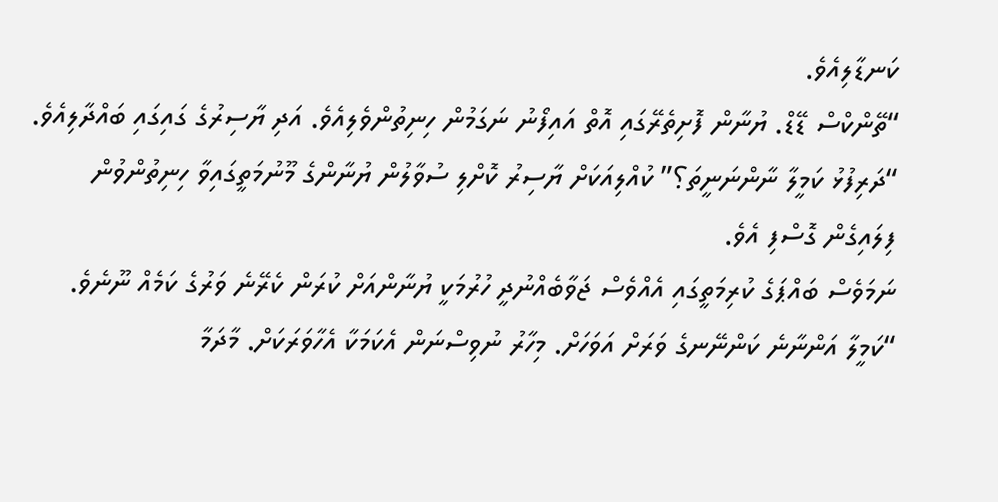ކަނޑާލިއެވެ.
“ތޭންކްސް ޑޭޑް. ޔުނާން ފޮށިތެރޭގައި އޮތް އައިފޯނު ނަގަމުން ހިނިތުންވެލިއެވެ. އަދި ޔާސިރުގެ ގައިގައި ބައްދާލިއެވެ.
“ދަރިފުޅު ކަމީލާ ނާންނަނީތަ؟” ކުއްލިއަކަށް ޔާސިރު ކޮށްލި ސުވާލުން ޔުނާންގެ މޫނުމަތީގައިވާ ހިނިތުންވުން ފިލައިގެން ގޮސްފި އެވެ.
ނަމަވެސް ބައްޕަގެ ކުރިމަތީގައި އެއްވެސް ޖަވާބެއްނުދީ ހުރުމަކީ ޔުނާންއަށް ކުރަން ކެރޭނެ ވަރުގެ ކަމެއް ނޫނެވެ.
“ކަމީލާ އަންނާނެ ކަންނޭނގެ ވަރަށް އަވަހަށް. މިހާރު ނުވިސްނަން އެކަމަކާ އެހާވަރަކަށް. މާދަމާ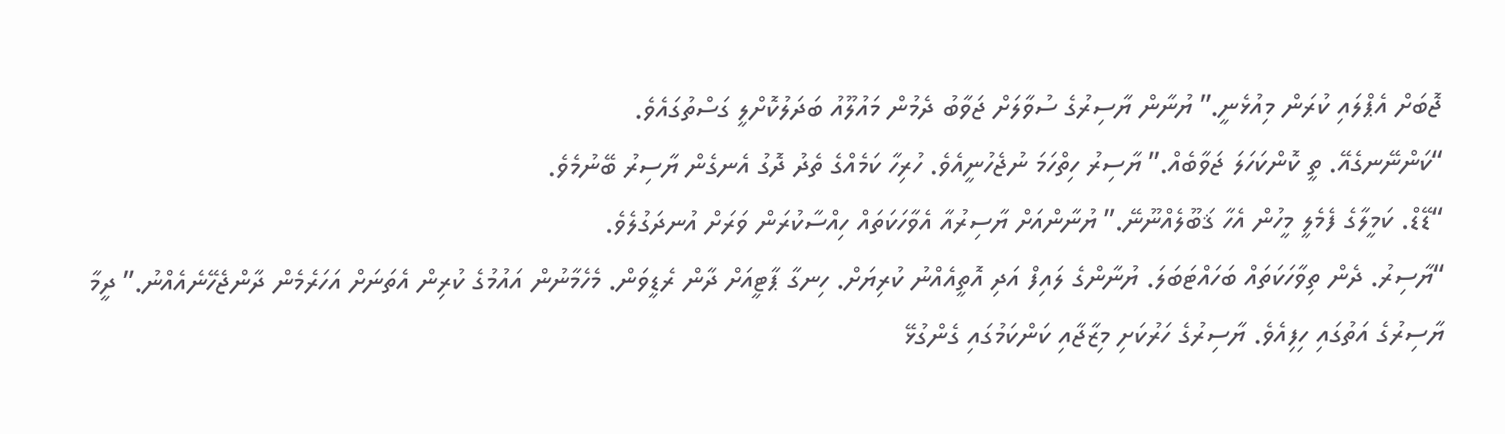ޖޮބަށް އެޕްލައި ކުރަން މިއުޅެނީ.” ޔުނާން ޔާސިރުގެ ސުވާލަށް ޖަވާބު ދެމުން މައުލޫއު ބަދަލުކޮށްލީ ގަސްތުގައެވެ.
“ކަންނޭނގެއޭ. ތީ ކޮންކަހަލަ ޖަވާބެއް.” ޔާސިރު ހިތްހަމަ ނުޖެހުނީއެވެ. ހުރިހާ ކަމެއްގެ ތެދު ދޮގު އެނގެން ޔާސިރު ބޭނުމެވެ.
“ޑޭޑް. ކަމީލާގެ ފެމެލީ މީހުން އެހާ ޤަބޫލެއްނޫނޭ.” ޔުނާންއަށް ޔާސިރުއާ އެވާހަކަތައް ހިއްސާކުރަން ވަރަށް އުނދަގުލެވެ.
“ޔާސިރު. ދެން ތިވާހަކަތައް ބަހައްޓަބަލަ. ޔުނާންގެ ލައިފް އަދި އޮތީއެއްނު ކުރިޔަށް. ހިނގާ ޕާޓީއަށް ދާން ރެޑީވަން. މެހެމާނުން އައުމުގެ ކުރިން އެތަނަށް އަހަރެމެން ދާންޖެހޭނެއެއްނު.” ދީމާ ޔާސިރުގެ އަތުގައި ހިފިއެވެ. ޔާސިރުގެ ހަރުކަށި މިޒާޖާއި ކަންކަމުގައި ގެންގުޅޭ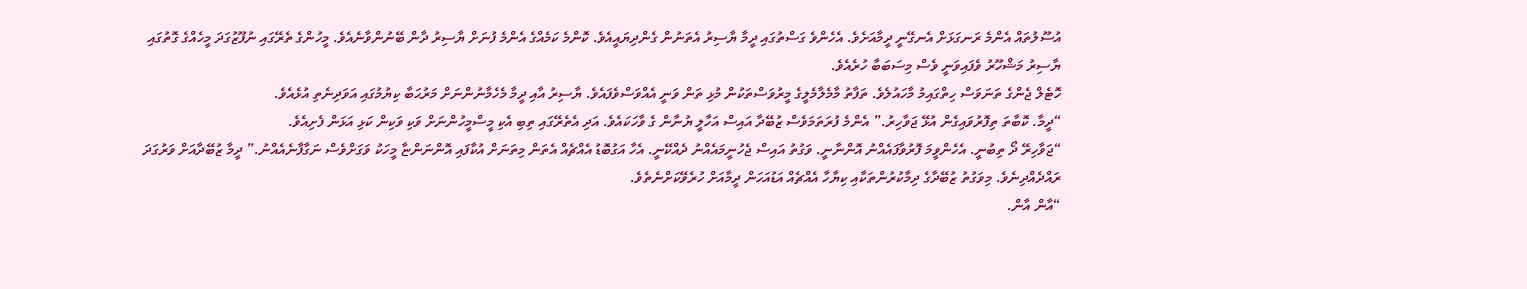އުސޫލުތައް އެންމެ ރަނގަޅަށް އެނގޭނީ ދީމާއަށެވެ. އެހެންވެ ގަސްތުގައި ދީމާ ޔާސިރު އެތަނުން ގެންދިޔައީއެވެ. ކޮންމެ ކަމެއްގެ އެންމެ ފުނަށް ޔާސިރު ދާން ބޭނުންވާނެއެވެ. މީހުންގެ ތެރޭގައި ނުފޫޒުގަދަ މީހެއްގެ ގޮތުގައި ޔާސިރު މަޝްހޫރު ވެފައިވަނީ ވެސް މިސަބަބާ ހުރެއެވެ.
ހޮޓެލް ޖެންގެ ތަނަވަސް ހިތްގައިމު މާހައުލެވެ. ތަފާތު މާމެލާމެލީގެ މީރުވަސްތަކުން މުޅި ތަން ވަނީ އެއްވަސްވެފައެވެ. ޔާސިރު އާއި ދީމާ މެހެމާނުންނަށް މަރުޙަބާ ކިޔުމުގައި އަވަދިނެތި އުޅެއެވެ.
“ދީމާ. ކޮބާތަ ތިފޮރުވައިގެން އުޅޭ ޖަވާހިރު.” އެންމެ ފުރަތަމަވެސް ޒުބޭދާ އައިސް އަހާލީ ޔުނާން ގެ ވާހަކައެވެ. އަދި އެތެރޭގައި ތިބި އެކި މީސްމީހުންނަށް ވަކި ވަކިން ކަޅި އަޅަން ފެށިއެވެ.
“ޖަވާހިރޭ ދޯ ތިބުނީ. އެހެންވީމަ ފޮރުވާފައެއްނު އޮންނާނީ. ވަގުތު އައިސް ޖެހުނީމައެއްނު ދެއްކޭނީ. އެހާ އަގުބޮޑު އެއްޗެއް އެތަން މިތަނަށް އުކާފައި އޮންނަންޏާ މީހަކު ވަގަށްވެސް ނަގާފާނެއެއްނު.” ދީމާ ޒުބޭދާއަށް ވަރުގަދަ ރައްދެއްދިނެވެ. މިވަގުތު ޒުބޭދާގެ ދިމާކުރުންތަކާއި ކިޔާހާ އެއްޗެއް އަޑުއަހަން ދީމާއަށް ހުރެވޭކަށްނެތެވެ.
“އާން އާން.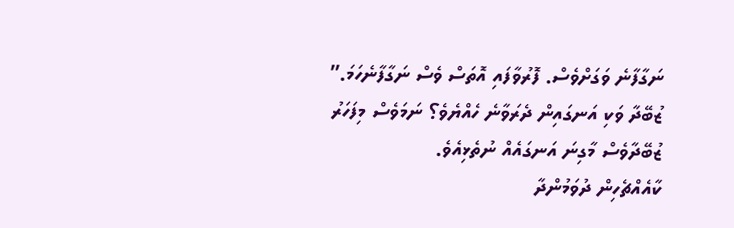ނަގާފާނެ ވަގަށްވެސް. ފޮރުވާފައި އޮތަސް ވެސް ނަގާފާނެހަމަ.” ޒުބޭދާ ވަކި އަނގައިން ދެރަވާނެ ހެއްޔެވެ؟ ނަމަވެސް މިފަހަރު ޒުބޭދާވެސް މާގިނަ އަނގައެއް ނުތެޅިއެވެ.
ކާއެއްޗެހިން ދުވަމުންދާ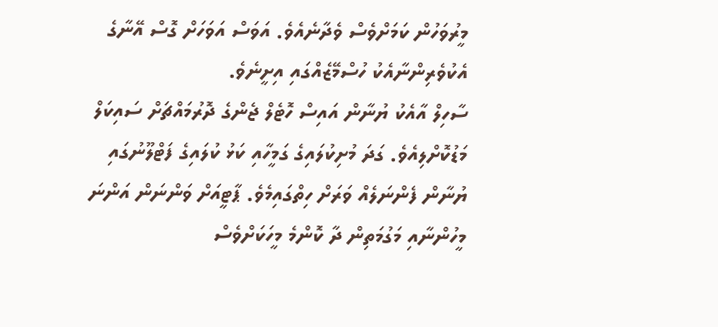މީރުވަހުން ކަމަށްވެސް ވެދާނެއެވެ. އަވަސް އަވަހަށް ގޮސް އޭނާގެ އެކުވެރިންނާއެކު ހުސްމޭޒެއްގައި އިށީނެވެ.
ސާހިލް އާއެކު ޔުނާން އައިސް ހޮޓެލް ޖެންގެ ދޮރުމައްޗަށް ސައިކަލް މަޑުކޮށްލިއެވެ. ގަދަ މުށިކުލައިގެ ގަމީހާއި ކަޅު ކުލައިގެ ފަޓްލޫނުގައި ޔުނާން ފެންނަލެއް ވަރަށް ހިތްގައިމެވެ. ޕާޓީއަށް ވަންނަން އަންނަ މީހުންނާއި މަގުމަތިން ދާ ކޮންމެ މީހަކަށްވެސް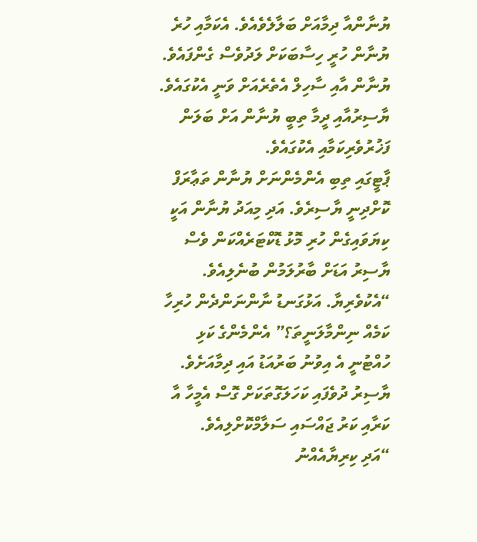ޔުނާންއާ ދިމާއަށް ބަލާލެވެއެވެ. އެކަމާއި ހުރެ ޔުނާން ހުރީ ހިސާބަކަށް ލަދުވެސް ގެންފައެވެ.
ޔުނާން އާއި ސާހިލް އެތެރެއަށް ވަނީ އެކުގައެވެ. ޔާސިރުއާއި ދީމާ ތިބީ ޔުނާން އަށް ބަލަން ފަޚުރުވެރިކަމާއި އެކުގައެވެ.
ޕާޓީގައި ތިބި އެންމެންނަށް ޔުނާން ތަޢާރަފް ކޮށްދިނީ ޔާސިރެވެ. އަދި މިއަދު ޔުނާން އަކީ ކިޔަވައިގެން ހުރި މޮޅު ޑޮކްޓަރެއްކަން ވެސް ޔާސިރު އަޑަށް ބާރުލަމުން ބުނެލިއެވެ.
“އެކުވެރިޔާ. އަޅުގަނޑު ނާންނަންދެން ހުރިހާ ކަމެއް ނިންމާލަނީތަ؟” އެންމެންގެ ކަޅި ހުއްޓުނީ އެ އިވުނު ބަރުއަޑު އައި ދިމާއަށެވެ.
ޔާސިރު ދުވެފައި ކަހަލަގޮތަކަށް ގޮސް އެމީހާ އާ ކަރާއި ކަރު ޖައްސައި ސަލާމްކޮށްލިއެވެ.
“އަދި ކިރިޔާއެއްނު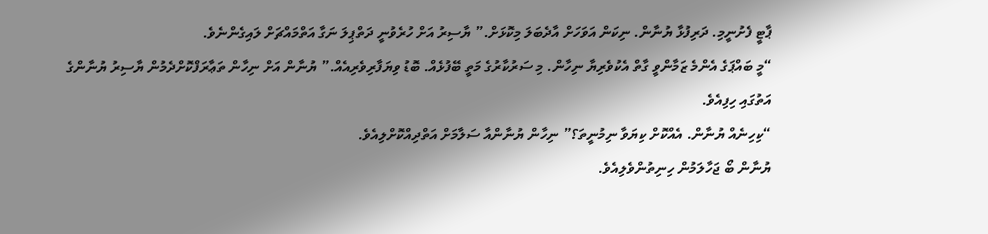ޕާޓީ ފެށުނީމި. ދަރިފުޅާ ޔުނާން. ނިކަން އަވަހަށް އާދެބަލަ މިކޮޅަށް.” ޔާސިރު އަށް ހުރެވުނީ ދަތްޕިލަ ނަގާ އަތްމައްޗަށް ލައިގެންނެވެ.
“މީ ބައްޕަގެ އެންމެ ޒަމާންވީ ގާތް އެކުވެރިޔާ ނިހާން. މި ސަރުކާރުގެ މަތީ ބޭފުޅެއް. ބޮޑު ވިޔަފާރިވެރިއެއް.” ޔުނާން އަށް ނިހާން ތަޢާރަފްކޮށްދެމުން ޔާސިރު ޔުނާންގެ އަތުގައި ހިފިއެވެ.
“ކިހިނެއް ޔުނާން. އެއްކޮށް ކިޔަވާ ނިމުނީތަ؟” ނިހާން ޔުނާންއާ ސަލާމަށް އަތްދިއްކޮށްލިއެވެ.
ޔުނާން ބޯ ޖަހާލަމުން ހިނިތުންވެލިއެވެ.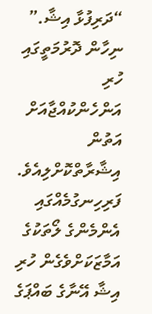“ދަރިފުޅާ އިޝާ.” ނިހާން ދޮރުމަތީގައި ހުރި އަންހެންކުއްޖާއަށް އަތުން އިޝާރާތްކޮށްލިއެވެ.
ފަރިހިނގުމެއްގައި އެންމެންގެ ލޯތަކުގެ އަމާޒަކަށްވެގެން ހުރި އިޝާ އޭނާގެ ބައްޕަގެ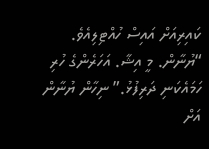ކައިރިއަށް އައިސް ހުއްޓިލިއެވެ.
“ޔުނާން. މީ އިޝާ. އަހަރެންގެ ހުރި ހަމައެކަނި ދަރިފުޅު.” ނިހާން ޔުނާން އަށް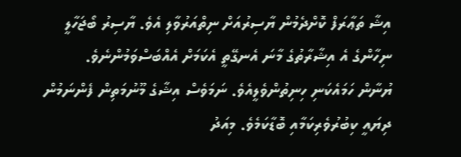އިޝާ ތަޢާރަފް ކޮށްދެމުން ޔާސިރުއަށް ނިތްއަރުވާލި އެވެ. ޔާސިރު ބޯޖަހާލީ ނިހާންގެ އެ އިޝާރާތުގެ މާނަ އެނގޭތީ އެކަމަށް އެއްބަސްވަމުންނެވެ.
ޔުނާން ހަމައެކަނި ހިނިތުންވެލީއެވެ. ނަމަވެސް އިޝާގެ މޫނުމަތިން ފެންނަމުން ދިޔައީ ކިބުރުވެރިކަމާއި ބޮޑާކަމެވެ. މިއަދު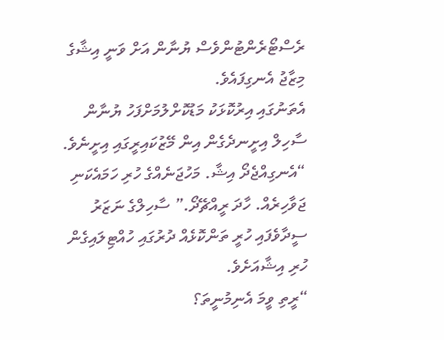ރެސްޓޯރެންޓުންވެސް ޔުނާން އަށް ވަނީ އިޝާގެ މިޒާޖު އެނގިފައެވެ.
އެތަނުގައި އިރުކޮޅަކު މަޑުކޮށްލުމަށްފަހު ޔުނާން ސާހިލް އިށީނދެގެން އިން މޭޒުކައިރީގައި އިށީނެވެ.
“އެނގިއްޖެދޯ އިޝާ. މަހުޖަނެއްގެ ހުރި ހަމައެކަނި ޖަވާހިރެއް. ހާދަ ރީއްޗޭދޯ.” ސާހިލްގެ ނަޒަރު ސީދާވެފައި ހުރީ ތަންކޮޅެއް ދުރުގައި ހުއްޓިލައިގެން ހުރި އިޝާއަށެވެ.
“ރީތި ވީމަ އެނިމުނީތަ؟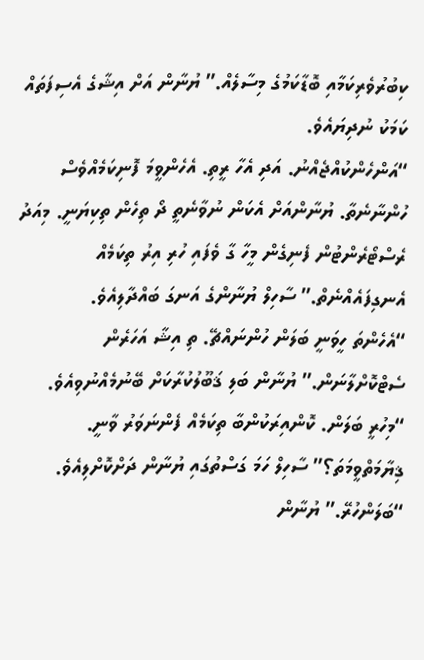ކިބުރުވެރިކަމާއި ބޮޑާކަމުގެ މިސާލެއް.” ޔުނާން އަށް އިޝާގެ އެސިފަތައް ކަމަކު ނުދިޔައެވެ.
“އަންހެންކުއްޖެއްނު. އަދި އެހާ ރީތި. އެހެންވީމަ ފޮނިކަމެއްވެސް ހުންނާނެތާ. ޔުނާންއަށް އެކަން ނުވާނެތީ ދޯ ތިހެން ތިކިޔަނީ. މިއަދު ރެސްޓޯރެންޓުން ފެނިގެން މީހާ ގާ ވެފައި ހުރި އިރު ތިކަމެއް އެނގިފައެއްނެތް.” ސާހިލް ޔުނާންގެ އަނގަ ބައްދާލިއެވެ.
“އެހެންތަ ހީވަނީ ބަލަން ހުންނައްޗޭ. ތި އިޝާ އަހަރެން ސެޓްކޮށްލާނަން.” ޔުނާން ބަލި ޤަބޫލުކުރާކަށް ބޭނުމެއްނުވިއެވެ.
“މިހުރީ ބަލަން. ކޮންއިރަކުންބާ ތިކަމެއް ފެންނަވަރު ވާނީ. ޤިޔާމަތްވީމަތަ؟” ސާހިލް ހަމަ ގަސްތުގައި ޔުނާން ދަށްކޮށްލިއެވެ.
“ބަލަންހުރޭ.” ޔުނާން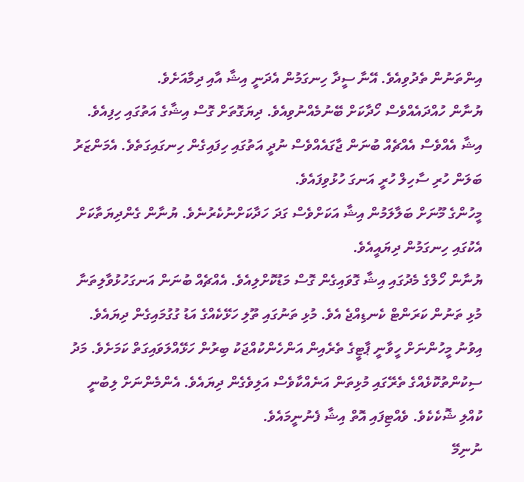އިންތަނުން ތެދުވިއެވެ. އޭނާ ސީދާ ހިނގަމުން އެދަނީ އިޝާ އާއި ދިމާއަށެވެ.
ޔުނާން ހުއްދައެއްވެސް ހޯދާކަށް ބޭނުމެއްނުވިއެވެ. ދިޔަގޮތަށް ގޮސް އިޝާގެ އަތުގައި ހިފިއެވެ. އިޝާ އެއްވެސް އެއްޗެއް ބުނަން ޖާގައެއްވެސް ނުދީ އަތުގައި ހިފައިގެން ހިނގައިގަތެވެ. އެމަންޒަރު ބަލަން ހުރި ސާހިލް ހުރީ އަނގަ ހުޅުވިފައެވެ.
މީހުންގެ މޫނަށް ބަލާލަމުން އިޝާ އަކަށްވެސް ގަދަ ހަދާކަށްނުކެރުނެވެ. ޔުނާން ގެންދިޔަތާކަށް އެކުގައި ހިނގަމުން ދިޔައީއެވެ.
ޔުނާން ހޯލްގެ މެދުގައި އިޝާ ގޮވައިގެން ގޮސް މަޑުކޮށްލިއެވެ. އެއްޗެއް ބުނަން އަނގަހުޅުވާލިތަނާ މުޅި ތަނުން ކަރަންޓް ކެނޑިއްޖެ އެވެ. މުޅި ތަނުގައި ތޫލި ހަޅޭކެއްގެ އަޑު ގުގުމައިގެން ދިޔައެވެ. އިވުނު މީހުންނަށް ހީވާނީ ޕާޓީގެ ތެރެއިން އަންހެންކުއްޖަކު ބިރުން ހަޅޭއްލަވައިގަތް ކަމަށެވެ. މަދު ސިކުންތުކޮޅެއްގެ ތެރޭގައި މުޅިތަން އަނެއްކާވެސް އަލިވެގެން ދިޔައެވެ. އެންމެންނަށް ލިބުނީ ކުއްލި ޝޮކެކެވެ. ވެއްޓިފައި އޮތް އިޝާ ފެނުނީމައެވެ.
ނުނިމޭ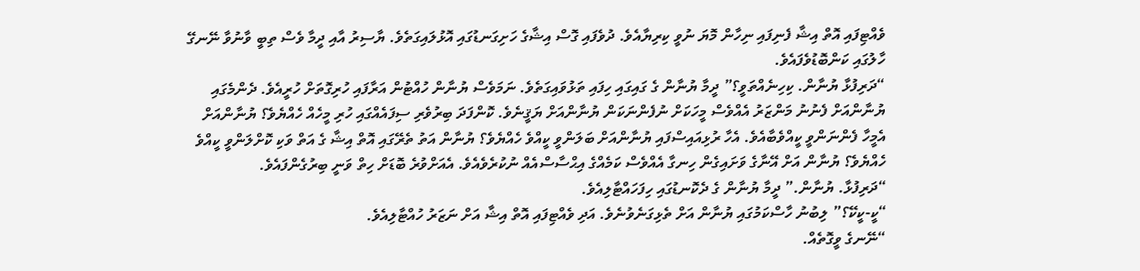ވެއްޓިފައި އޮތް އިޝާ ފެނިފައި ނިހާން މޮޔަ ނުވީ ކިރިޔާއެވެ. ދުވެފައި ގޮސް އިޝާގެ ހަށިގަނޑުގައި އޮޅުލައިގަތެވެ. ޔާސިރު އާއި ދީމާ ވެސް ތިބީ ވާނުވާ ނޭނގޭ ހާލުގައި ކަންބޮޑުވެފައެވެ.
“ދަރިފުޅާ ޔުނާން. ކިހިނެއްތަވީ؟” ދީމާ ޔުނާން ގެ ގައިގައި ހިފައި ތަޅުވައިގަތެވެ. ނަމަވެސް ޔުނާން ހުއްޓުން އަރާފައި ހުރިގޮތަށް ހުރީއެވެ. ދެންމެގައި ޔުނާންއަށް ފެނުނު މަންޒަރު އެއްވެސް މީހަކަށް ނުފެންނަކަން ޔުނާންއަށް ޔަޤީނެވެ. ކޮންފަދަ ބިރުވެރި ސިފައެއްގައި ހުރި މީހެއް ހެއްޔެވެ؟ ޔުނާންއަށް އެމީހާ ފެންނަންވީ ކީއްވެބާއެވެ. އެހާ ރުޅިއައިސްފައި ޔުނާންއަށް ބަލަންވީ ކީއްވެ ހެއްޔެވެ؟ ޔުނާން އަތު ތެރޭގައި އޮތް އިޝާ ގެ އަތް ވަކި ކޮށްލަންވީ ކީއްވެ ހެއްޔެވެ؟ ޔުނާން އަށް އޭނާގެ ވަށައިގެން ހިނގާ އެއްވެސް ކަމެއްގެ އިޙްސާސްއެއް ނުކުރެވެއެވެ. އެއަށްވުރެ ބޮޑަށް ހިތް ވަނީ ބިރުގެންފައެވެ.
“ދަރިފުޅާ. ޔުނާން.” ދީމާ ޔުނާން ގެ ދެކޮނޑުގައި ހިފަހައްޓާލިއެވެ.
“ކީ-ކީކޭ؟” ލިބުނު ހާސްކަމުގައި ޔުނާން އަށް ތެޅިގަނެވުނެވެ. އަދި ވެއްޓިފައި އޮތް އިޝާ އަށް ނަޒަރު ހުއްޓާލިއެވެ.
“ނޭނގެ ވީގޮތެއް.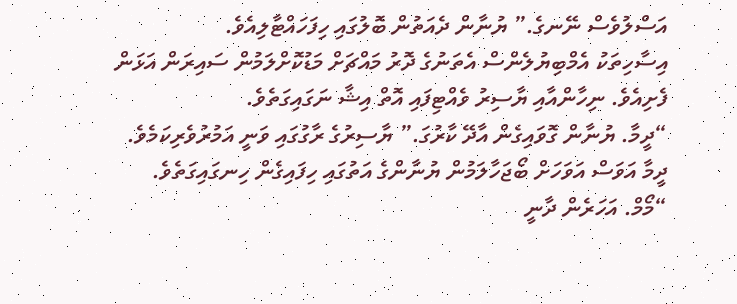އަސްލުވެސް ނޭނގެ.” ޔުނާން ދެއަތުން ބޮލުގައި ހިފަހައްޓާލިއެވެ.
އިސާހިތަކު އެމްބިޔުލެންސް އެތަނުގެ ދޮރު މައްޗަށް މަޑުކޮށްލަމުން ސައިރަން އަޅަން ފެށިއެވެ. ނިހާންއާއި ޔާސިރު ވެއްޓިފައި އޮތް އިޝާ ނަގައިގަތެވެ.
“ދީމާ. ޔުނާން ގޮވައިގެން އާދޭ ކާރުގަ.” ޔާސިރުގެ ރާގުގައި ވަނީ އަމުރުވެރިކަމެވެ.
ދީމާ އަވަސް އަވަހަށް ބޯޖަހާލަމުން ޔުނާންގެ އަތުގައި ހިފައިގެން ހިނގައިގަތެވެ.
“މޯމް. އަހަރެން ދާނީ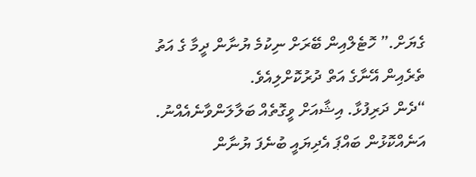ގެޔަށް.” ހޮޓެލްއިން ބޭރަށް ނިކުމެ ޔުނާން ދީމާ ގެ އަތު ތެރެއިން އޭނާގެ އަތް ދުރުކޮށްލިއެވެ.
“ދެން ދަރިފުޅާ. އިޝާއަށް ވީގޮތެއް ބަލާލަންވާނެއެއްނު. އަނެއްކޮޅުން ބައްޕަ އެދިޔައީ ބުނެފަ ޔުނާން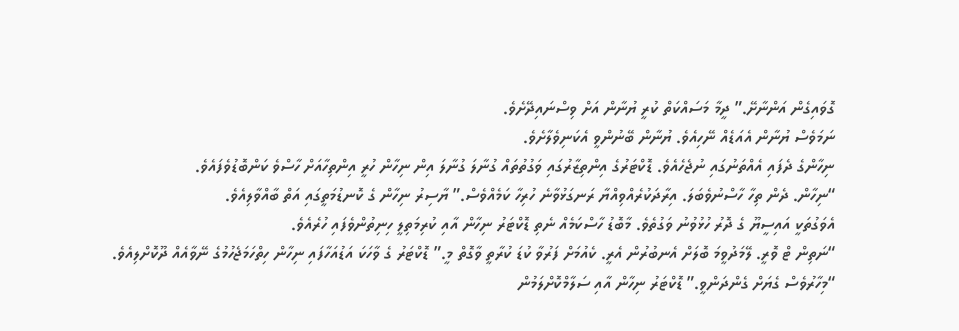ގޮވައިގެން އަންނާށޭ.” ދީމާ މަސައްކަތް ކުރީ ޔުނާން އަށް ވިސްނައިދޭށެވެ.
ނަމަވެސް ޔުނާން އެއަޑެއް ނޭހިއެވެ. ޔުނާން ބޭނުންވީ އެކަނިވެލާށެވެ.
ނިހާންގެ ދެފައި އެއްތަނުގައި ނުޖެހެއެވެ. ޑޮކްޓަރުގެ އިންތިޒާރުގައި ވަގުތުތައް ގުނާލަ ގުނާލަ އިން ނިހާން ހުރީ އިންތިހާއަށް ހާސްވެ ކަންބޮޑުވެފައެވެ.
“ނިހާން. ދެން ތިހާ ހާސްނުވެބަލަ. އިރާދަކުރެއްވިއްޔާ ރަނގަޅުވާނެ ހުރިހާ ކަމެއްވެސް.” ޔާސިރު ނިހާން ގެ ކޮނޑުމަތީގައި އަތް ބާއްވާލިއެވެ.
އެވަގުތަކީ އައިސީޔޫ ގެ ދޮރު ހުޅުވުނު ވަގުތެވެ. މާބޮޑު ހާސްކަމެއް ނެތި ޑޮކްޓަރު ނިހާން އާއި ކުރިމަތިލީ ހިނިތުންވެފައި ހުރެއެވެ.
“ނަތިން ޓް ވޮރީ. ލޭމަދުވީމަ ބޮލަށް އެނބުރުން އެރީ. ކެއުމަށް ފަރުވާ ކުޑަ ކުރާތީ ވާގޮތް މީ.” ޑޮކްޓަރު ގެ ވާހަކަ އަޑުއަހާފައި ނިހާން ހިތްހަމަޖެހުމުގެ ނޭވާއެއް ދޫކޮށްލިއެވެ.
“މިހާރުވެސް ގެޔަށް ގެންދަންވީ.” ޑޮކްޓަރު ނިހާން އާއި ސަލާމްކޮށްލަމުން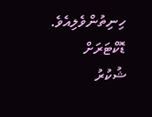ހިނިތުންވެލިއެވެ.
ޑޮކްޓަރަށް ޝުކުރު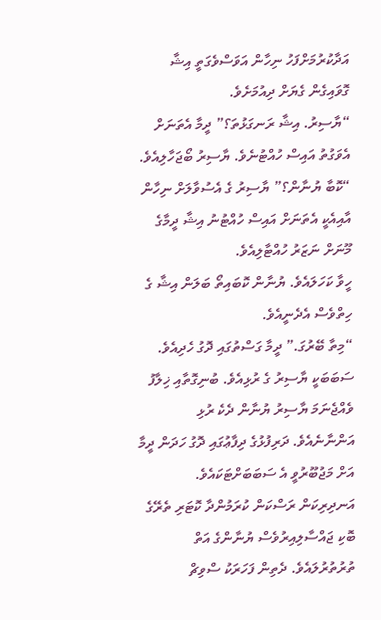އަދާކުރުމަށްފަހު ނިހާން އަވަސްވެގަތީ އިޝާ ގޮވައިގެން ގެޔަށް ދިއުމަށެވެ.
“ޔާސިރު. އިޝާ ރަނގަޅުތަ؟” ދީމާ އެތަނަށް އެވަގުތު އައިސް ހުއްޓުނެވެ. ޔާސިރު ބޯޖަހާލިއެވެ.
“ކޮބާ ޔުނާން؟” ޔާސިރު ގެ އެސުވާލަށް ނިހާން އާއިއެކީ އެތަނަށް އައިސް ހުއްޓުނު އިޝާ ދީމާގެ މޫނަށް ނަޒަރު ހުއްޓާލިއެވެ.
ހީވާ ކަހަލައެވެ. ޔުނާން ކޮބައިތޯ ބަލަން އިޝާ ގެ ހިތްވެސް އެދެނީއެވެ.
“މިތާ ބޭރުގަ.” ދީމާ ގަސްތުގައި ދޮގު ހެދިއެވެ. ސަބަބަކީ ޔާސިރު ގެ ރުޅިއެވެ. ބުނިގޮތާއި ޚިލާފު ވެއްޖެނަމަ ޔާސިރު ޔުނާން ދެކެ ރުޅި އަންނާނެއެވެ. ދަރިފުޅުގެ ދިފާޢުގައި ދޮގު ހަދަން ދީމާ އަށް މަޖުބޫރުވީ އެ ސަބަބަށްޓަކައެވެ.
އަނދިރިކަން ރަސްކަން ކުރަމުންދާ ކޮޓަރި ތެރޭގެ ބޮކި ޖައްސާލިއިރުވެސް ޔުނާންގެ އަތް ތުރުތުރުލައެވެ. ދެތިން ފަހަރަކު ސްވިޗް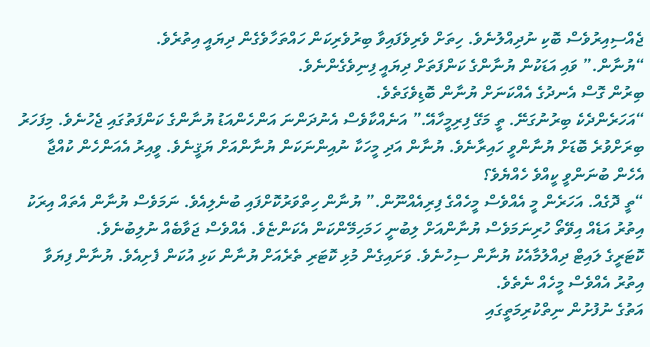ޖެއްސިއިރުވެސް ބޮކި ނުދިއްލުނެވެ. ހިތަށް ވެރިވެފައިވާ ބިރުވެރިކަން ހައްތަހާވެގެން ދިޔައީ އިތުރެވެ.
“ޔުނާން.” ވައި އަޑަކުން ޔުނާންގެ ކަންފަތަށް ދިޔައީ ފިނިވެގެންނެވެ.
ބިރުން ގޮސް އެނދުގެ އެއްކަނަށް ޔުނާން ބޮޑިވެގަތެވެ.
“އަހަރެންދެކެ ބިރުނުގަނޭ. ތީ މަގޭ ފިރިމީހާއޭ.” އަނެއްކާވެސް އެނުދަންނަ އަންހެންއަޑު ޔުނާންގެ ކަންފަތުގައި ޖެހުނެވެ. މިފަހަރު ބިރަށްވުރެ ބޮޑަށް ޔުނާންވީ ހައިރާނެވެ. ޔުނާން އަދި މީހަކާ ނުއިންނަކަން ޔުނާންއަށް ޔަޤީނެވެ. ވީއިރު އެއަންހެން ކުއްޖާ އެހެން ބުނަންވީ ކީއްވެ ހެއްޔެވެ؟
“ތީ ދޮގެއް. އަހަރެން މީ އެއްވެސް މީހެއްގެ ފިރިއެއްނޫން.” ޔުނާން ހިތްވަރުކޮށްފައި ބުނެލިއެވެ. ނަމަވެސް ޔުނާން އެތައް އިރަކު އިތުރު އަޑެއް އިވޭތޯ ހުރިނަމަވެސް ޔުނާންއަށް ލިބުނީ ހަމަހިމޭންކަން އެކަންޏެވެ. އެއްވެސް ޖަވާބެއް ނުލިބުނެވެ.
ކޮޓަރީގެ ލައިޓް ދިއްލުމާއެކު ޔުނާން ސިހުނެވެ. ވަށައިގެން މުޅި ކޮޓަރި ތެރެއަށް ޔުނާން ކަޅި އުކަން ފެށިއެވެ. ޔުނާން ފިޔަވާ އިތުރު އެއްވެސް މީހެއް ނެތެވެ.
އަތުގެ ނުފުށުން ނިތްކުރިމަތީގައި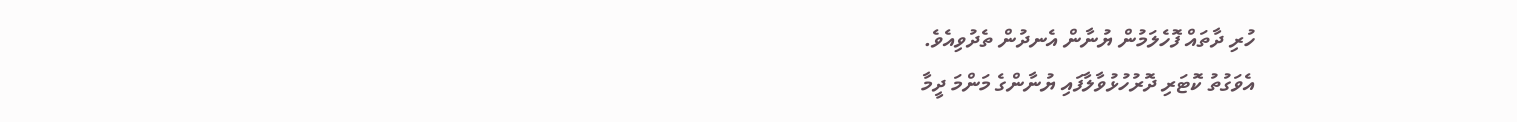ހުރި ދާތައް ފޮހެލަމުން ޔުނާން އެނދުން ތެދުވިއެވެ.
އެވަގުތު ކޮޓަރި ދޮރުހުޅުވާލާފައި ޔުނާންގެ މަންމަ ދީމާ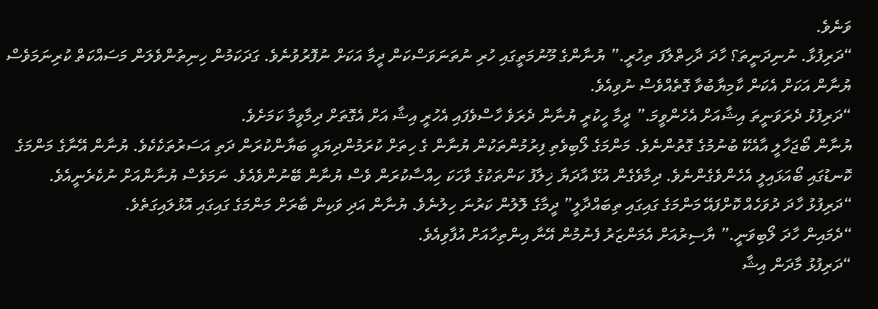ވަނެވެ.
“ދަރިފުޅާ. ނުނިދަނީތަ؟ ހާދަ ދާހިތްލާފަ ތިހުރީ.” ޔުނާންގެ މޫނުމަތީގައި ހުރި ނުތަނަވަސްކަން ދީމާ އަކަށް ނުފޮރުވުނެވެ. ގަދަކަމުން ހިނިތުންވެލަން މަސައްކަތް ކުރިނަމަވެސް ޔުނާން އަކަށް އެކަން ކާމިޔާބުވާ ގޮތެއްވެސް ނުވިއެވެ.
“ދަރިފުޅު ދެރަވަނީތަ އިޝާއަށް އެހެންވީމަ.” ދީމާ ހީކުރީ ޔުނާން ދެރަވެ ހާސްވެފައި އެހުރީ އިޝާ އަށް އެގޮތަށް ދިމާވީމާ ކަމަށެވެ.
ޔުނާން ބޯޖަހާލީ އާއެކޭ ބުނުމުގެ ގޮތުންނެވެ. މަންމަގެ ލޯބިވެތި ފިރުމުންތަކުން ޔުނާން ގެ ހިތަށް ކުރަމުންދިޔައީ ބަޔާންކުރަން ދަތި އަސަރުތަކެކެވެ. ޔުނާން އޭނާގެ މަންމަގެ ކޮނޑުގައި ބޯއަޅައިލީ އެހެންވެގެންނެވެ. ދިމާވެގެން އުޅޭ އާދަޔާ ޚިލާފު ކަންތަކުގެ ވާހަކަ ހިއްސާކުރަން ވެސް ޔުނާން ބޭނުންވެއެވެ. ނަމަވެސް ޔުނާންއަށް ނުކެރެނީއެވެ.
“ދަރިފުޅު ހާދަ ދުވަހެއް ކޮށްފައޭ މަންމަގެ ގައިގައި ތިބައްދާލީ” ދީމާގެ ލޮލުން ކަރުނަ ހިލުނެވެ. ޔުނާން އަދި ވަކިން ބާރަށް މަންމަގެ ގައިގައި އޮޅުލައިގަތެވެ.
“ދެމައިން ހާދަ ލޯބިވަނީ.” ޔާސިރުއަށް އެމަންޒަރު ފެނުމުން އޭނާ އިންތިހާއަށް އުފާވިއެވެ.
“ދަރިފުޅު މާދަން އިޝާ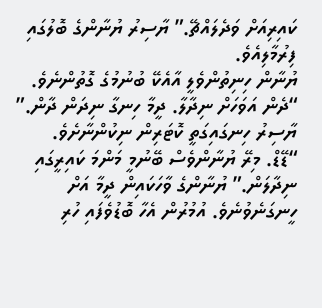ކައިރިއަށް ވަދެލައްޗޭ.” ޔާސިރު ޔުނާންގެ ބޮލުގައި ފިރުމާލިއެވެ.
ޔުނާން ހިނިތުންވެލީ އާއެކޭ ބުނުމުގެ ގޮތުންނެވެ.
“ދެން އަވަހަށް ނިދާލާ. ދީމާ ހިނގާ ނިދަން ދާން.” ޔާސިރު ހިނގައިގަތީ ކޮޓަރިން ނިކުންނާށެވެ.
“ޑޭޑް. މިރޭ ޔުނާންވެސް ބޭނުމީ މަންމަ ކައިރީގައި ނިދާލަން.” ޔުނާންގެ ވާހަކައިން ދީމާ އަށް ހީނގަނެވުނެވެ. އުމުރުން އެހާ ބޮޑުވެފައި ހުރި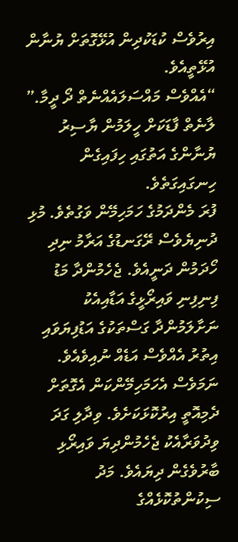އިރުވެސް ކުޑަކުދިން އުޅޭގޮތަށް ޔުނާން އުޅޭތީއެވެ.
“އެއްވެސް މައްސަލައެއްނެތް ދޯ ދީމާ.” ލާނެތް ފާޑަކަށް ހީލަމުން ޔާސިރު ޔުނާންގެ އަތުގައި ހިފައިގެން ހިނގައިގަތެވެ.
ފުރަ މެންދަމުގެ ހަމަހިމޭން ވަގުތެވެ. މުޅި ދުނިޔެވެސް ރޭގަނޑުގެ އަރާމު ނިދި ހޯދަމުން ދަނީއެވެ. ޖެހެމުންދާ މަޑު ފިނިފިނި ވައިރޯޅީގެ އަޑާއިއެކު ނަށާލަމުންދާ ގަސްތަކުގެ އަޑުފިޔަވައި އިތުރު އެއްވެސް އަޑެއް ނުއިވެއެވެ.
ނަމަވެސް އެހަމަހިމޭންކަން އެގޮތަށް ދެމިއޮތީ އިރުކޮޅަކަށެވެ. ވިދާލި ގަދަ ވިދުވަރާއެކު ޖެހެމުންދިޔަ ވައިރޯޅި ބާރުވެގެން ދިޔައެވެ. މަދު ސިކުންތުކޮޅެއްގެ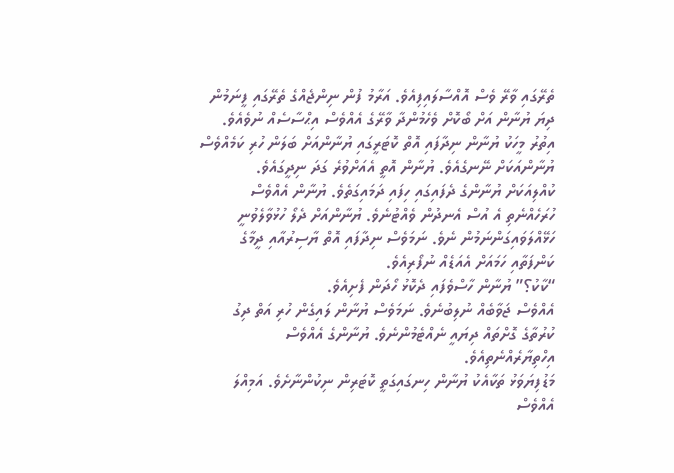ތެރޭގައި ވާރޭ ވެސް އޮއްސާލައިފިއެވެ. އަރާމު ފުން ނިންޖެއްގެ ތެރޭގައި ފީނަމުން ދިޔަ ޔުނާން އަށް ބޯކޮށް ވެހެމުންދާ ވާރޭގެ އެއްވެސް އިޙްސާސެއް ނުވެއެވެ.
އިތުރު މީހަކު ޔުނާން ނިދާފައި އޮތް ކޮޓަރީގައި ޔުނާންއަށް ބަލަން ހުރި ކަމެއްވެސް ޔުނާންއަކަށް ނޭނގެއެވެ. ޔުނާން އޮތީ އެއަށްވުރެ ގަދަ ނިދީގައެވެ.
ކުއްލިއަކަށް ޔުނާންގެ ދެފައިގައި ހިފައި ދަމައިގަތެވެ. ޔުނާން އެއްވެސް ހުރަހެއްނެތި އެ އުސް އެނދުން ވެއްޓުނެވެ. ޔުނާންއަށް ދެލޯ ހުޅުވާލެވުނީ ހަޅޭއްލަވައިގަންނަމުން ނެވެ. ނަމަވެސް ނިދާފައި އޮތް ޔާސިރުއާއި ދީމާގެ ކަންފަތާއި ހަމައަށް އެއަޑެއް ނުފޯރިއެވެ.
“ކާކު؟” ޔުނާން ހާސްވެފައި ދެކޮޅު ހޯދަން ފެށިއެވެ.
އެއްވެސް ޖަވާބެއް ނުލިބުނެވެ. ނަމަވެސް ޔުނާން ލައިގެން ހުރި އަތް ދިގު ކުރުތާގެ ގޮށްތައް ދިޔައީ ނެއްޓެމުންނެވެ. ޔުނާންގެ އެއްވެސް އިހްތިޔާރެއްނެތިއެވެ.
މަޑުފިޔަވަޅު ތަކާއެކު ޔުނާން ހިނގައިގަތީ ކޮޓަރިން ނިކުންނާށެވެ. އަމިއްލަ އެއްވެސް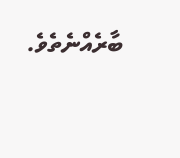ބާރެއްނެތެވެ.